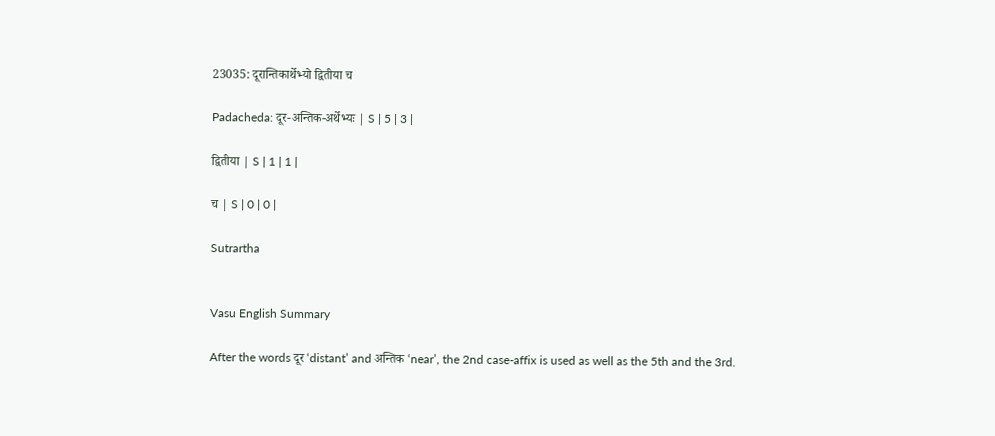23035: दूरान्तिकार्थेभ्यो द्वितीया च

Padacheda: दूर-अन्तिक-अर्थेभ्यः | S | 5 | 3 |

द्वितीया | S | 1 | 1 |

च | S | 0 | 0 |

Sutrartha


Vasu English Summary

After the words दूर ‘distant’ and अन्तिक ‘near’, the 2nd case-affix is used as well as the 5th and the 3rd.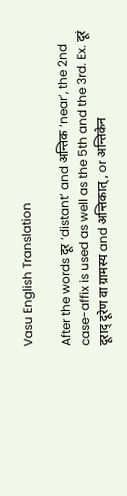Vasu English Translation

After the words दूर ‘distant’ and अन्तिक ‘near’, the 2nd case-affix is used as well as the 5th and the 3rd. Ex. दूरं दूराद् दूरेण वा ग्रामस्य and अन्तिकात्, or अन्तिकेन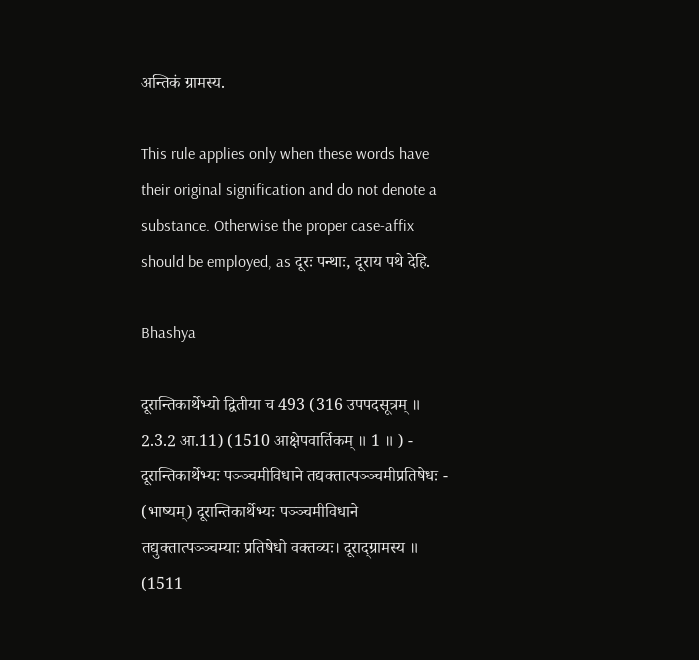अन्तिकं ग्रामस्य.

This rule applies only when these words have their original signification and do not denote a substance. Otherwise the proper case-affix should be employed, as दूरः पन्थाः, दूराय पथे देहि.

Bhashya

दूरान्तिकार्थेभ्यो द्वितीया च 493 (316 उपपदसूत्रम् ॥ 2.3.2 आ.11) (1510 आक्षेपवार्तिकम् ॥ 1 ॥ ) - दूरान्तिकार्थेभ्यः पञ्ञ्चमीविधाने तद्यक्तात्पञ्ञ्चमीप्रतिषेधः - (भाष्यम्) दूरान्तिकार्थेभ्यः पञ्ञ्चमीविधाने तद्युक्तात्पञ्ञ्चम्याः प्रतिषेधो वक्तव्यः। दूराद्ग्रामस्य ॥ (1511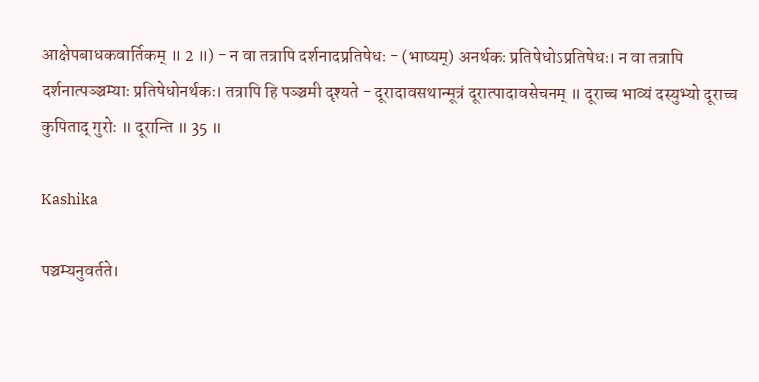आक्षेपबाधकवार्तिकम् ॥ 2 ॥) - न वा तत्रापि दर्शनादप्रतिषेधः - (भाष्यम्) अनर्थकः प्रतिषेधोऽप्रतिषेधः। न वा तत्रापि दर्शनात्पञ्ञ्चम्याः प्रतिषेधोनर्थकः। तत्रापि हि पञ्ञ्चमी दृश्यते - दूरादावसथान्मूत्रं दूरात्पादावसेचनम् ॥ दूराच्च भाव्यं दस्युभ्यो दूराच्च कुपिताद् गुरोः ॥ दूरान्ति ॥ 35 ॥

Kashika

पञ्चम्यनुवर्तते।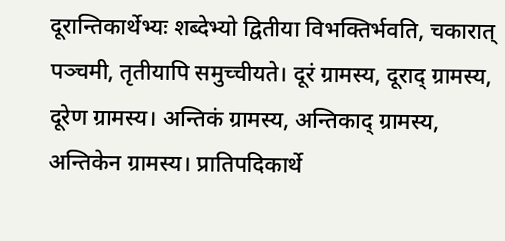दूरान्तिकार्थेभ्यः शब्देभ्यो द्वितीया विभक्तिर्भवति, चकारात् पञ्चमी, तृतीयापि समुच्चीयते। दूरं ग्रामस्य, दूराद् ग्रामस्य, दूरेण ग्रामस्य। अन्तिकं ग्रामस्य, अन्तिकाद् ग्रामस्य, अन्तिकेन ग्रामस्य। प्रातिपदिकार्थे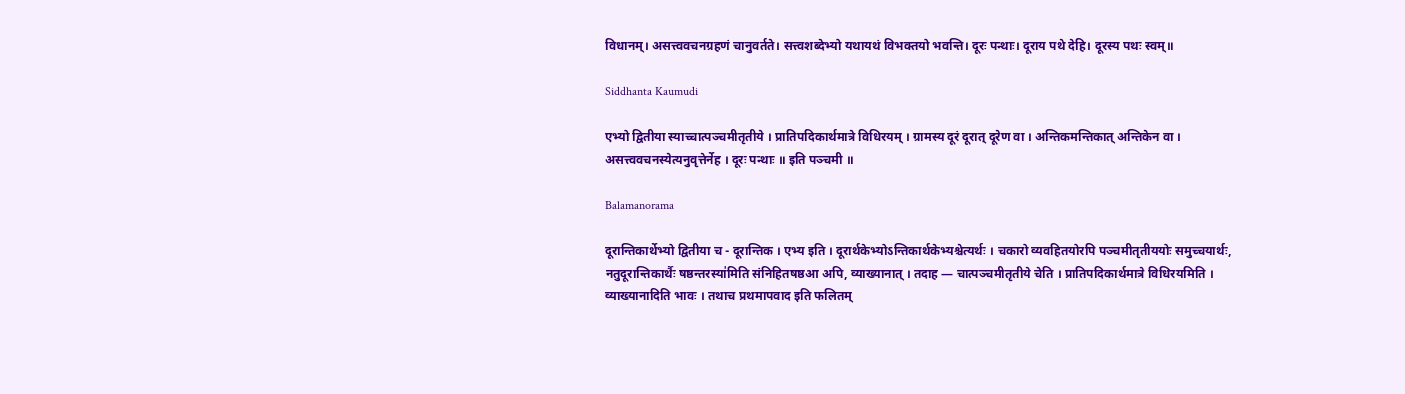विधानम्। असत्त्ववचनग्रहणं चानुवर्तते। सत्त्वशब्देभ्यो यथायथं विभक्तयो भवन्ति। दूरः पन्थाः। दूराय पथे देहि। दूरस्य पथः स्वम्॥

Siddhanta Kaumudi

एभ्यो द्वितीया स्याच्चात्पञ्चमीतृतीये । प्रातिपदिकार्थमात्रे विधिरयम् । ग्रामस्य दूरं दूरात् दूरेण वा । अन्तिकमन्तिकात् अन्तिकेन वा । असत्त्ववचनस्येत्यनुवृत्तेर्नेह । दूरः पन्थाः ॥ इति पञ्चमी ॥

Balamanorama

दूरान्तिकार्थेभ्यो द्वितीया च - दूरान्तिक । एभ्य इति । दूरार्थकेभ्योऽन्तिकार्थकेभ्यश्चेत्यर्थः । चकारो व्यवहितयोरपि पञ्चमीतृतीययोः समुच्चयार्थः, नतुदूरान्तिकार्थैः षष्ठन्तरस्या॑मिति संनिहितषष्ठआ अपि, व्याख्यानात् । तदाह — चात्पञ्चमीतृतीये चेति । प्रातिपदिकार्थमात्रे विधिरयमिति । व्याख्यानादिति भावः । तथाच प्रथमापवाद इति फलितम्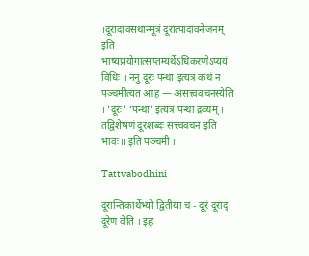।दूरादावसथान्मूत्रं दूरात्पादावनेजनम् इति भाष्यप्रयोगात्सप्तम्यर्थेऽधिकरणेऽप्ययं विधिः । ननु दूरः पन्था इत्यत्र कथं न पञ्चमीत्यत आह — असत्त्ववचनस्येति । ‘दूरः’ ‘पन्था’ इत्यत्र पन्था द्रव्यम् । तद्विशेषणं दूरशब्दः सत्त्ववचन इति भावः॥ इति पञ्चमी ।

Tattvabodhini

दूरान्तिकार्थेभ्यो द्वितीया च - दूरं दूराद् दूरेण वेति । इह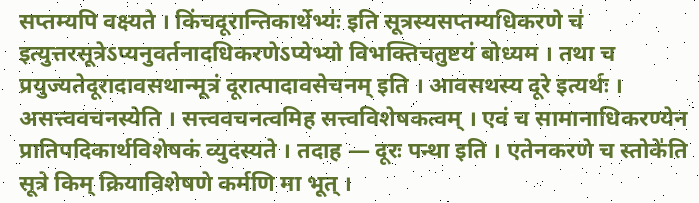सप्तम्यपि वक्ष्यते । किंचदूरान्तिकार्थेभ्यः॑ इति सूत्रस्यसप्तम्यधिकरणे च॑ इत्युत्तरसूत्रेऽप्यनुवर्तनादधिकरणेऽप्येभ्यो विभक्तिचतुष्टयं बोध्यम । तथा च प्रयुज्यतेदूरादावसथान्मूत्रं दूरात्पादावसेचनम् इति । आवसथस्य दूरे इत्यर्थः । असत्त्ववचनस्येति । सत्त्ववचनत्वमिह सत्त्वविशेषकत्वम् । एवं च सामानाधिकरण्येन प्रातिपदिकार्थविशेषकं व्युदस्यते । तदाह — दूरः पन्था इति । एतेनकरणे च स्तोके॑ति सूत्रे किम् क्रियाविशेषणे कर्मणि मा भूत् ।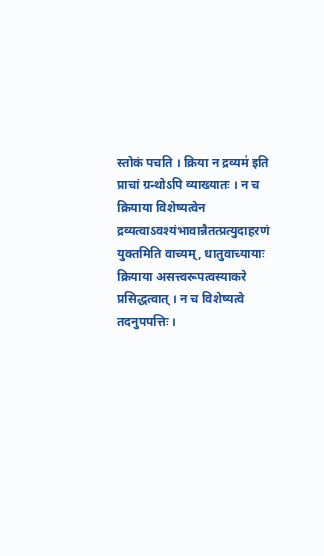स्तोकं पचति । क्रिया न द्रव्यम॑ इति प्राचां ग्रन्थोऽपि व्याख्यातः । न च क्रियाया विशेष्यत्वेन द्रव्यत्वाऽवश्यंभावान्नैतत्प्रत्युदाहरणं युक्तमिति वाच्यम्, धातुवाच्यायाः क्रियाया असत्त्वरूपत्वस्याकरे प्रसिद्धत्वात् । न च विशेष्यत्वे तदनुपपत्तिः ।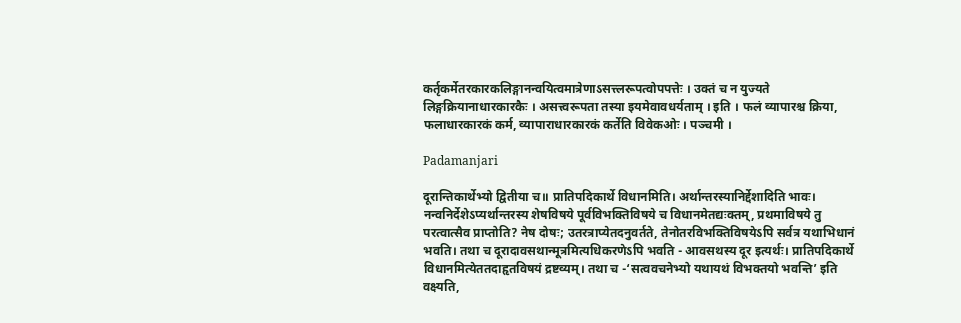कर्तृकर्मेतरकारकलिङ्गानन्वयित्वमात्रेणाऽसत्त्लरूपत्वोपपत्तेः । उक्तं च न युज्यते लिङ्गक्रियानाधारकारकैः । असत्त्वरूपता तस्या इयमेवावधर्यताम् । इति । फलं व्यापारश्च क्रिया, फलाधारकारकं कर्म, व्यापाराधारकारकं कर्तेति विवेकओः । पञ्चमी ।

Padamanjari

दूरान्तिकार्थेभ्यो द्वितीया च॥ प्रातिपदिकार्थे विधानमिति। अर्थान्तरस्यानिर्द्देशादिति भावः। नन्वनिर्देशेऽप्यर्थान्तरस्य शेषविषये पूर्वविभक्तिविषये च विधानमेतद्यःक्तम्, प्रथमाविषये तु परत्वात्सैव प्राप्तोति? नेष दोषः; उतरत्राप्येतदनुवर्तते, तेनोतरविभक्तिविषयेऽपि सर्वत्र यथाभिधानं भवति। तथा च दूरादावसथान्मूत्रमित्यधिकरणेऽपि भवति - आवसथस्य दूर इत्यर्थः। प्रातिपदिकार्थे विधानमित्येततदाहृतविषयं द्रष्टव्यम्। तथा च -‘सत्ववचनेभ्यो यथायथं विभक्तयो भवन्ति’ इति वक्ष्यति,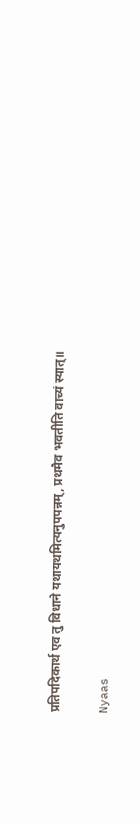प्रतिपदिकार्थ एव तु विधाने यथायथमित्यनुपपन्नम्, प्रथमैव भवतीति वाच्यं स्यात्॥

Nyaas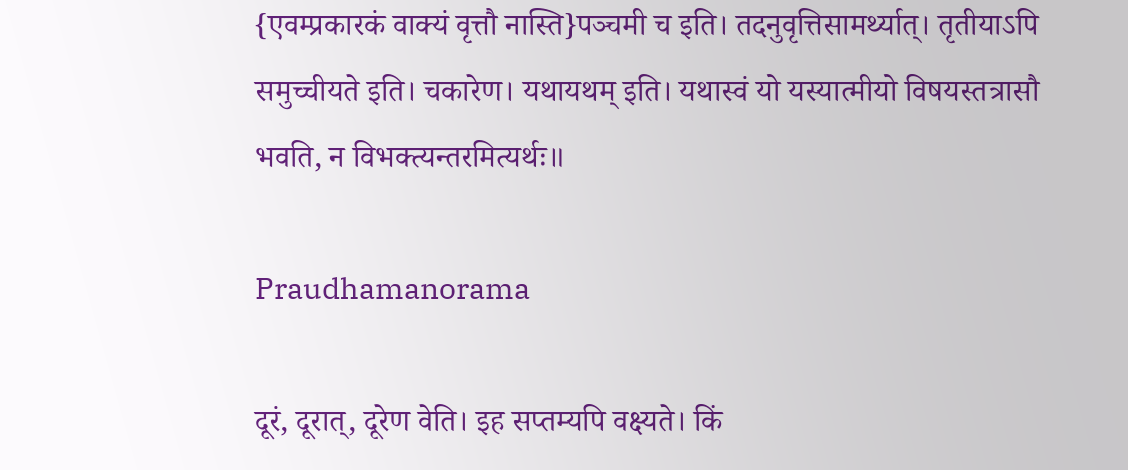{एवम्प्रकारकं वाक्यं वृत्तौ नास्ति}पञ्चमी च इति। तदनुवृत्तिसामर्थ्यात्। तृतीयाऽपि समुच्चीयते इति। चकारेण। यथायथम् इति। यथास्वं यो यस्यात्मीयो विषयस्तत्रासौ भवति, न विभक्त्यन्तरमित्यर्थः॥

Praudhamanorama

दूरं, दूरात्, दूरेण वेति। इह सप्तम्यपि वक्ष्यते। किं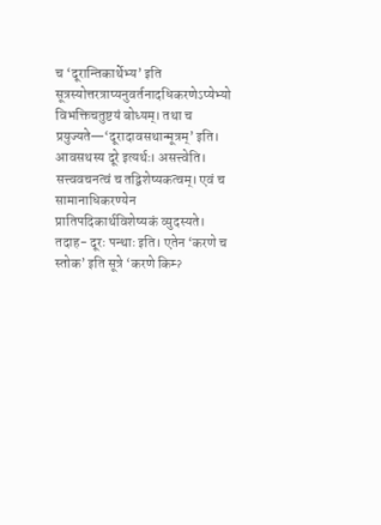च ‘दूरान्तिकार्थेभ्य’ इति सूत्रस्योत्तरत्राप्यनुवर्तनादधिकरणेऽप्येभ्यो विभक्तिचतुष्टयं बोध्यम्। तथा च प्रयुज्यते—‘दूरादावसथान्मूत्रम्’ इति। आवसथस्य दूरे इत्यर्थः। असत्त्वेति। सत्त्ववचनत्वं च तद्विशेष्यकत्वम्। एवं च सामानाधिकरण्येन प्रातिपदिकार्थविशेष्यकं व्युदस्यते। तदाह- दूरः पन्थाः इति। एतेन ‘करणे च स्तोक’ इति सूत्रे ‘करणे किम्ॽ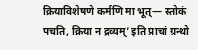क्रियाविशेषणे कर्मणि मा भूत्— स्तोकं पचति, क्रिया न द्रव्यम्’ इति प्राचां ग्रन्थो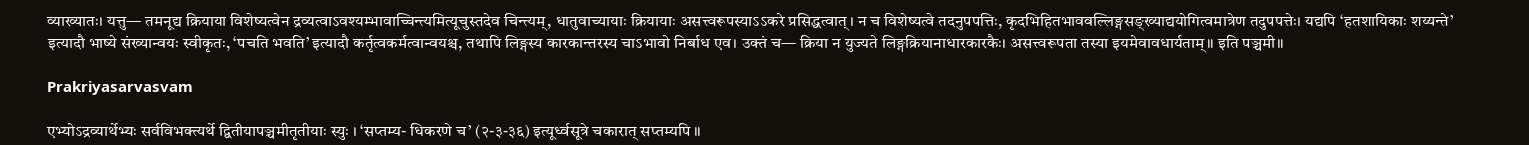व्याख्यातः। यत्तु— तमनूद्य क्रियाया विशेष्यत्वेन द्रव्यत्वाऽवश्यम्भावाच्चिन्त्यमित्यूचुस्तदेव चिन्त्यम्, धातुवाच्यायाः क्रियायाः असत्त्वरूपस्याऽऽकरे प्रसिद्धत्वात्। न च विशेष्यत्वे तदनुपपत्तिः, कृदभिहितभाववल्लिङ्गसङ्ख्याद्ययोगित्वमात्रेण तदुपपत्तेः। यद्यपि ‘हतशायिकाः शय्यन्ते’ इत्यादौ भाष्ये संख्यान्वयः स्वीकृतः, ‘पचति भवति’ इत्यादौ कर्तृत्वकर्मत्वान्वयश्च, तथापि लिङ्गस्य कारकान्तरस्य चाऽभावो निर्बाध एव। उक्तं च— क्रिया न युज्यते लिङ्गक्रियानाधारकारकैः। असत्त्वरूपता तस्या इयमेवावधार्यताम्॥ इति पञ्चमी॥

Prakriyasarvasvam

एभ्योऽद्रव्यार्थेभ्यः सर्वविभक्त्यर्थे द्वितीयापञ्चमीतृतीयाः स्युः । ‘सप्तम्य- धिकरणे च’ (२-३-३६) इत्यूर्ध्वसूत्रे चकारात् सप्तम्यपि ॥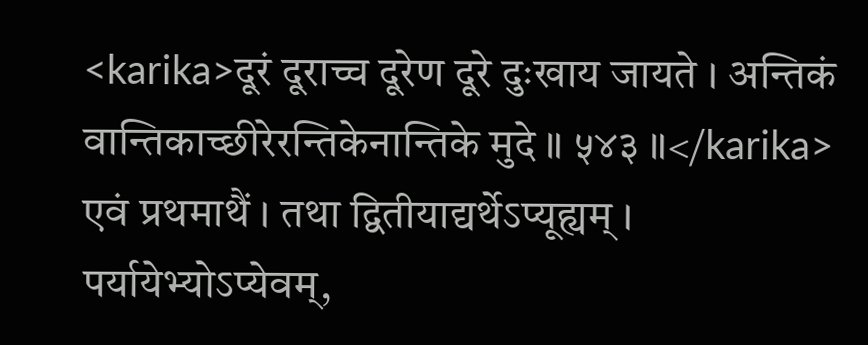<karika>दूरं दूराच्च दूरेण दूरे दुःखाय जायते । अन्तिकं वान्तिकाच्छीरेरन्तिकेनान्तिके मुदे ॥ ५४३ ॥</karika> एवं प्रथमाथैं । तथा द्वितीयाद्यर्थेऽप्यूह्यम् । पर्यायेभ्योऽप्येवम्,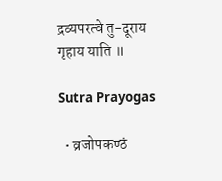द्रव्यपरत्वे तु-दूराय गृहाय याति ॥

Sutra Prayogas

  • व्रजोपकण्ठं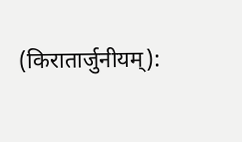(किरातार्जुनीयम्):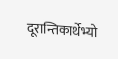दूरान्तिकार्थेभ्यो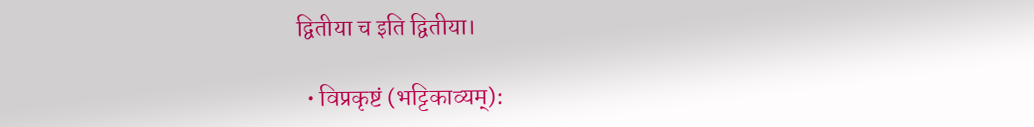द्वितीया च इति द्वितीया।

  • विप्रकृष्टं (भट्टिकाव्यम्):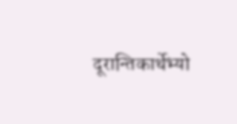दूरान्तिकार्थेभ्यो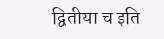द्वितीया च इति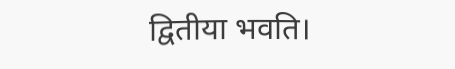द्वितीया भवति।